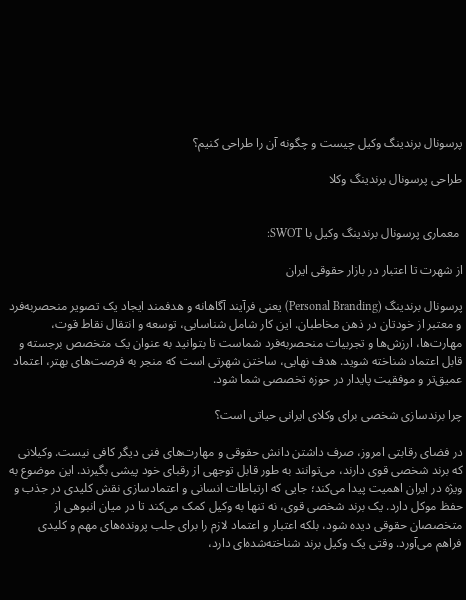پرسونال برندینگ وکیل چیست و چگونه آن را طراحی کنیم؟

طراحی پرسونال برندینگ وکلا


 معماری پرسونال برندینگ وکیل با SWOT:

از شهرت تا اعتبار در بازار حقوقی ایران

پرسونال برندینگ (Personal Branding) یعنی فرآیند آگاهانه و هدفمند ایجاد یک تصویر منحصربه‌فرد و معتبر از خودتان در ذهن مخاطبان. این کار شامل شناسایی، توسعه و انتقال نقاط قوت، مهارت‌ها، ارزش‌ها و تجربیات منحصربه‌فرد شماست تا بتوانید به عنوان یک متخصص برجسته و قابل اعتماد شناخته شوید. هدف نهایی، ساختن شهرتی است که منجر به فرصت‌های بهتر، اعتماد عمیق‌تر و موفقیت پایدار در حوزه تخصصی شما شود.

چرا برندسازی شخصی برای وکلای ایرانی حیاتی است؟

در فضای رقابتی امروز، صرف داشتن دانش حقوقی و مهارت‌های فنی دیگر کافی نیست. وکیلانی که برند شخصی قوی دارند، می‌توانند به طور قابل توجهی از رقبای خود پیشی بگیرند. این موضوع به ویژه در ایران اهمیت پیدا می‌کند؛ جایی که ارتباطات انسانی و اعتمادسازی نقش کلیدی در جذب و حفظ موکل دارد. یک برند شخصی قوی، نه تنها به وکیل کمک می‌کند تا در میان انبوهی از متخصصان حقوقی دیده شود، بلکه اعتبار و اعتماد لازم را برای جلب پرونده‌های مهم و کلیدی فراهم می‌آورد. وقتی یک وکیل برند شناخته‌شده‌ای دارد،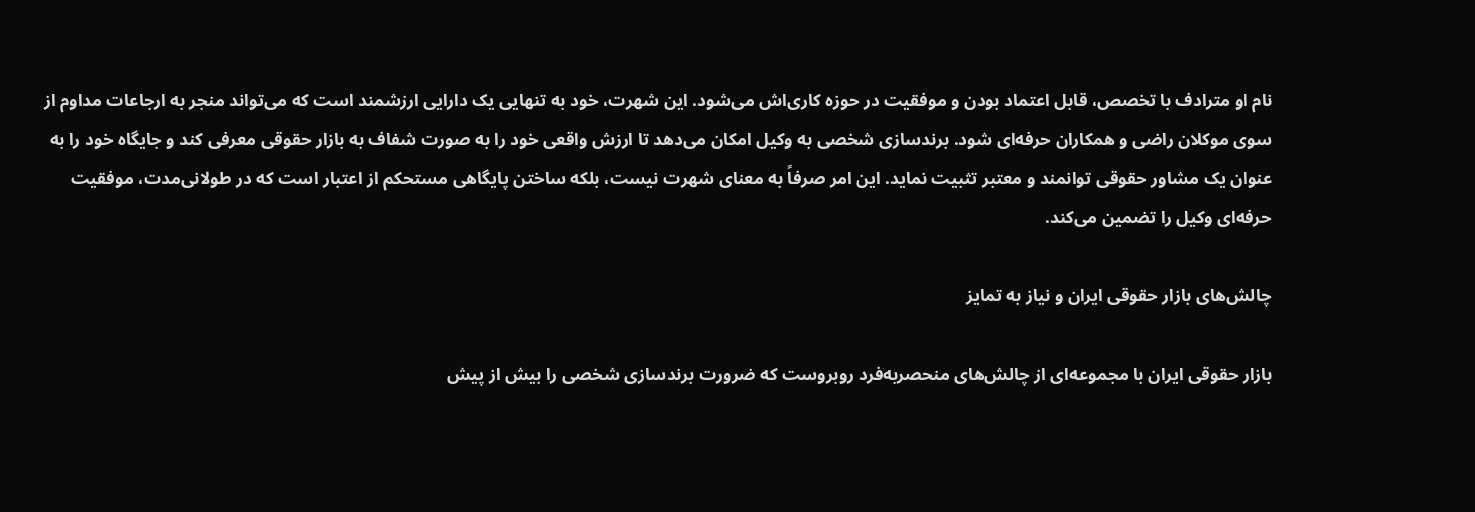نام او مترادف با تخصص، قابل اعتماد بودن و موفقیت در حوزه کاری‌اش می‌شود. این شهرت، خود به تنهایی یک دارایی ارزشمند است که می‌تواند منجر به ارجاعات مداوم از سوی موکلان راضی و همکاران حرفه‌ای شود. برندسازی شخصی به وکیل امکان می‌دهد تا ارزش واقعی خود را به صورت شفاف به بازار حقوقی معرفی کند و جایگاه خود را به عنوان یک مشاور حقوقی توانمند و معتبر تثبیت نماید. این امر صرفاً به معنای شهرت نیست، بلکه ساختن پایگاهی مستحکم از اعتبار است که در طولانی‌مدت، موفقیت حرفه‌ای وکیل را تضمین می‌کند.

چالش‌های بازار حقوقی ایران و نیاز به تمایز

بازار حقوقی ایران با مجموعه‌ای از چالش‌های منحصربه‌فرد روبروست که ضرورت برندسازی شخصی را بیش از پیش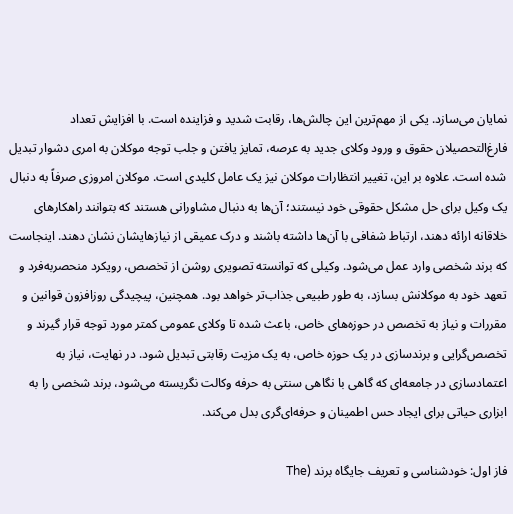نمایان می‌سازد. یکی از مهم‌ترین این چالش‌ها، رقابت شدید و فزاینده است. با افزایش تعداد فارغ‌التحصیلان حقوق و ورود وکلای جدید به عرصه، تمایز یافتن و جلب توجه موکلان به امری دشوار تبدیل شده است. علاوه بر این، تغییر انتظارات موکلان نیز یک عامل کلیدی است. موکلان امروزی صرفاً به دنبال یک وکیل برای حل مشکل حقوقی خود نیستند؛ آن‌ها به دنبال مشاورانی هستند که بتوانند راهکارهای خلاقانه ارائه دهند، ارتباط شفافی با آن‌ها داشته باشند و درک عمیقی از نیازهایشان نشان دهند. اینجاست که برند شخصی وارد عمل می‌شود. وکیلی که توانسته تصویری روشن از تخصص، رویکرد منحصربه‌فرد و تعهد خود به موکلانش بسازد، به طور طبیعی جذاب‌تر خواهد بود. همچنین، پیچیدگی روزافزون قوانین و مقررات و نیاز به تخصص در حوزه‌های خاص، باعث شده تا وکلای عمومی کمتر مورد توجه قرار گیرند و تخصص‌گرایی و برندسازی در یک حوزه خاص، به یک مزیت رقابتی تبدیل شود. در نهایت، نیاز به اعتمادسازی در جامعه‌ای که گاهی با نگاهی سنتی به حرفه وکالت نگریسته می‌شود، برند شخصی را به ابزاری حیاتی برای ایجاد حس اطمینان و حرفه‌ای‌گری بدل می‌کند.

فاز اول: خودشناسی و تعریف جایگاه برند (The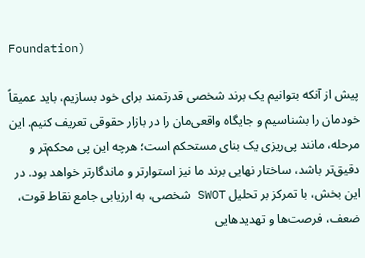Foundation)

پیش از آنکه بتوانیم یک برند شخصی قدرتمند برای خود بسازیم، باید عمیقاً خودمان را بشناسیم و جایگاه واقعی‌مان را در بازار حقوقی تعریف کنیم. این مرحله، مانند پی‌ریزی یک بنای مستحکم است؛ هرچه این پی محکم‌تر و دقیق‌تر باشد، ساختار نهایی برند ما نیز استوارتر و ماندگارتر خواهد بود. در این بخش، با تمرکز بر تحلیل SWOT شخصی، به ارزیابی جامع نقاط قوت، ضعف، فرصت‌ها و تهدیدهایی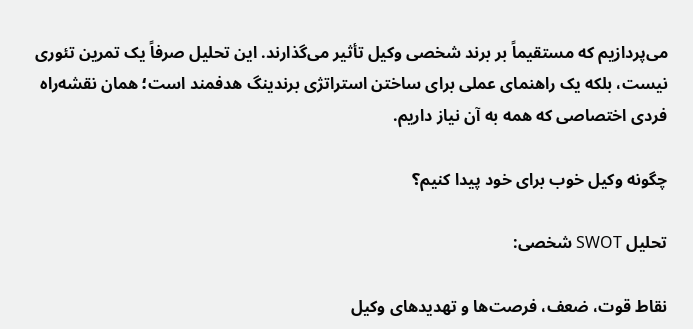می‌پردازیم که مستقیماً بر برند شخصی وکیل تأثیر می‌گذارند. این تحلیل صرفاً یک تمرین تئوری نیست، بلکه یک راهنمای عملی برای ساختن استراتژی برندینگ هدفمند است؛ همان نقشه‌راه فردی اختصاصی که همه به آن نیاز داریم.

چگونه وکیل خوب برای خود پیدا کنیم؟

تحلیل SWOT شخصی:

نقاط قوت، ضعف، فرصت‌ها و تهدیدهای وکیل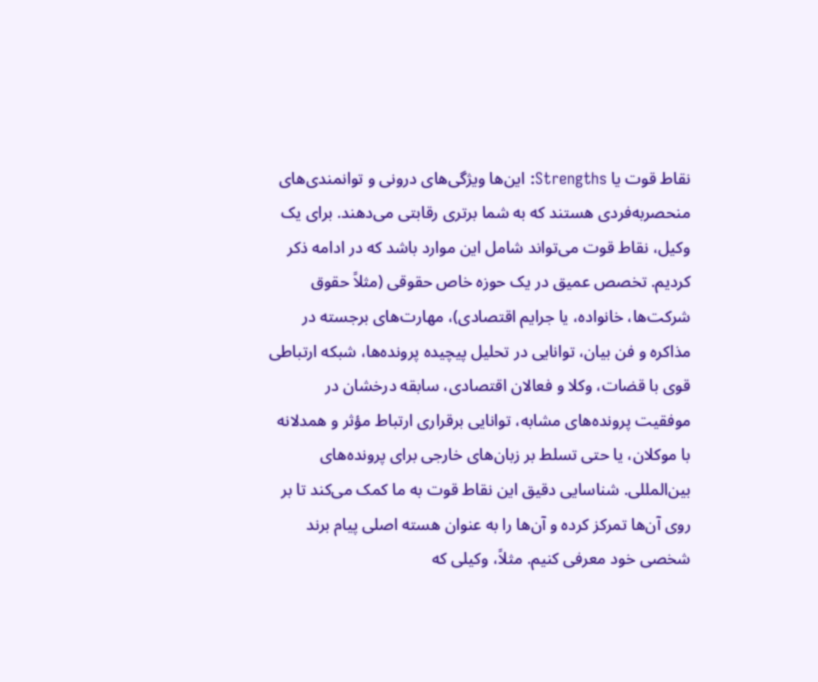نقاط قوت یا Strengths: این‌ها ویژگی‌های درونی و توانمندی‌های منحصربه‌فردی هستند که به شما برتری رقابتی می‌دهند. برای یک وکیل، نقاط قوت می‌تواند شامل این موارد باشد که در ادامه ذکر کردیم. تخصص عمیق در یک حوزه خاص حقوقی (مثلاً حقوق شرکت‌ها، خانواده، یا جرایم اقتصادی)، مهارت‌های برجسته در مذاکره و فن بیان، توانایی در تحلیل پیچیده پرونده‌ها، شبکه ارتباطی قوی با قضات، وکلا و فعالان اقتصادی، سابقه درخشان در موفقیت پرونده‌های مشابه، توانایی برقراری ارتباط مؤثر و همدلانه با موکلان، یا حتی تسلط بر زبان‌های خارجی برای پرونده‌های بین‌المللی. شناسایی دقیق این نقاط قوت به ما کمک می‌کند تا بر روی آن‌ها تمرکز کرده و آن‌ها را به عنوان هسته اصلی پیام برند شخصی خود معرفی کنیم. مثلاً، وکیلی که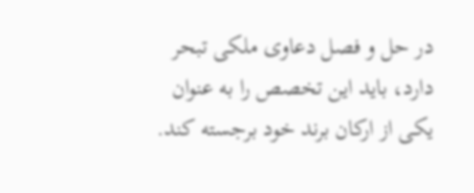در حل و فصل دعاوی ملکی تبحر دارد، باید این تخصص را به عنوان یکی از ارکان برند خود برجسته کند.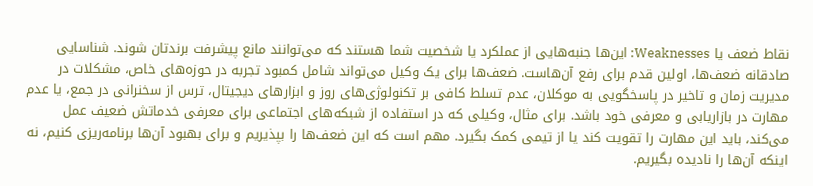نقاط ضعف یا Weaknesses: این‌ها جنبه‌هایی از عملکرد یا شخصیت شما هستند که می‌توانند مانع پیشرفت برندتان شوند. شناسایی صادقانه ضعف‌ها، اولین قدم برای رفع آن‌هاست. ضعف‌ها برای یک وکیل می‌تواند شامل کمبود تجربه در حوزه‌های خاص، مشکلات در مدیریت زمان و تاخیر در پاسخگویی به موکلان، عدم تسلط کافی بر تکنولوژی‌های روز و ابزارهای دیجیتال، ترس از سخنرانی در جمع، یا عدم مهارت در بازاریابی و معرفی خود باشد. برای مثال، وکیلی که در استفاده از شبکه‌های اجتماعی برای معرفی خدماتش ضعیف عمل می‌کند، باید این مهارت را تقویت کند یا از تیمی کمک بگیرد. مهم است که این ضعف‌ها را بپذیریم و برای بهبود آن‌ها برنامه‌ریزی کنیم، نه اینکه آن‌ها را نادیده بگیریم.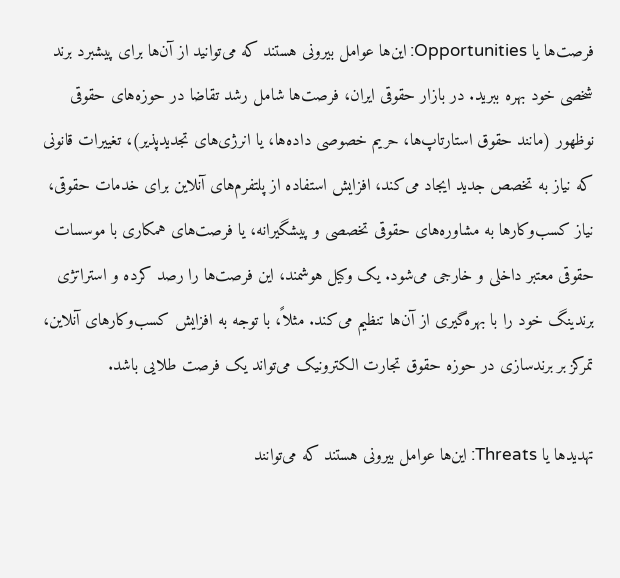فرصت‌ها یا Opportunities: این‌ها عوامل بیرونی هستند که می‌توانید از آن‌ها برای پیشبرد برند شخصی خود بهره ببرید. در بازار حقوقی ایران، فرصت‌ها شامل رشد تقاضا در حوزه‌های حقوقی نوظهور (مانند حقوق استارتاپ‌ها، حریم خصوصی داده‌ها، یا انرژی‌های تجدیدپذیر)، تغییرات قانونی که نیاز به تخصص جدید ایجاد می‌کند، افزایش استفاده از پلتفرم‌های آنلاین برای خدمات حقوقی، نیاز کسب‌وکارها به مشاوره‌های حقوقی تخصصی و پیشگیرانه، یا فرصت‌های همکاری با موسسات حقوقی معتبر داخلی و خارجی می‌شود. یک وکیل هوشمند، این فرصت‌ها را رصد کرده و استراتژی برندینگ خود را با بهره‌گیری از آن‌ها تنظیم می‌کند. مثلاً، با توجه به افزایش کسب‌وکارهای آنلاین، تمرکز بر برندسازی در حوزه حقوق تجارت الکترونیک می‌تواند یک فرصت طلایی باشد.

تهدیدها یا Threats: این‌ها عوامل بیرونی هستند که می‌توانند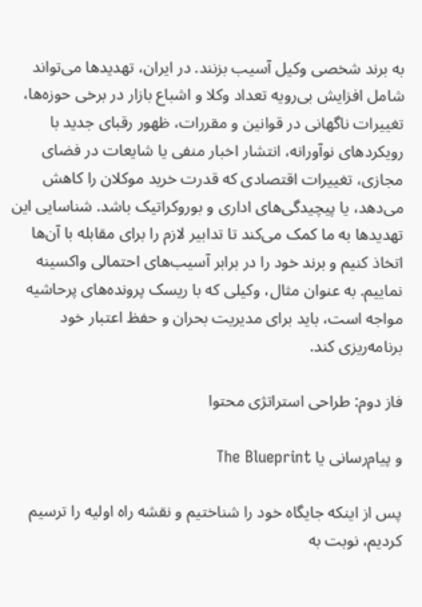به برند شخصی وکیل آسیب بزنند. در ایران، تهدیدها می‌تواند شامل افزایش بی‌رویه تعداد وکلا و اشباع بازار در برخی حوزه‌ها، تغییرات ناگهانی در قوانین و مقررات، ظهور رقبای جدید با رویکردهای نوآورانه، انتشار اخبار منفی یا شایعات در فضای مجازی، تغییرات اقتصادی که قدرت خرید موکلان را کاهش می‌دهد، یا پیچیدگی‌های اداری و بوروکراتیک باشد. شناسایی این تهدیدها به ما کمک می‌کند تا تدابیر لازم را برای مقابله با آن‌ها اتخاذ کنیم و برند خود را در برابر آسیب‌های احتمالی واکسینه نماییم. به عنوان مثال، وکیلی که با ریسک پرونده‌های پرحاشیه مواجه است، باید برای مدیریت بحران و حفظ اعتبار خود برنامه‌ریزی کند.

فاز دوم: طراحی استراتژی محتوا

و پیام‌رسانی یا The Blueprint

پس از اینکه جایگاه خود را شناختیم و نقشه راه اولیه را ترسیم کردیم، نوبت به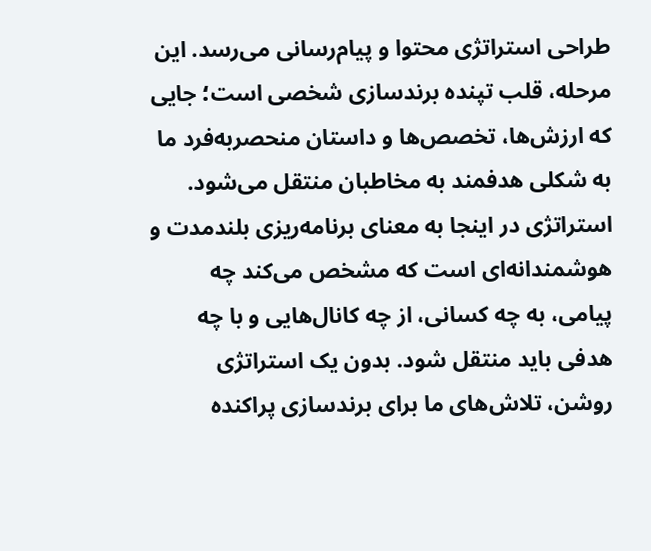طراحی استراتژی محتوا و پیام‌رسانی می‌رسد. این مرحله، قلب تپنده برندسازی شخصی است؛ جایی که ارزش‌ها، تخصص‌ها و داستان منحصربه‌فرد ما به شکلی هدفمند به مخاطبان منتقل می‌شود. استراتژی در اینجا به معنای برنامه‌ریزی بلندمدت و هوشمندانه‌ای است که مشخص می‌کند چه پیامی، به چه کسانی، از چه کانال‌هایی و با چه هدفی باید منتقل شود. بدون یک استراتژی روشن، تلاش‌های ما برای برندسازی پراکنده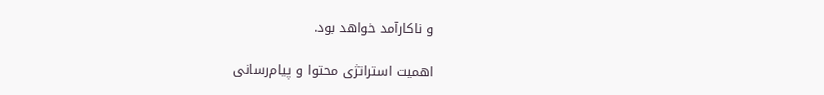و ناکارآمد خواهد بود.

اهمیت استراتژی محتوا و پیام‌رسانی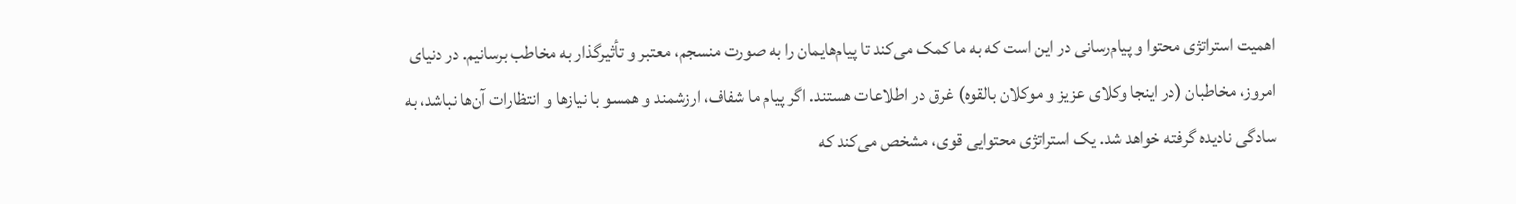اهمیت استراتژی محتوا و پیام‌رسانی در این است که به ما کمک می‌کند تا پیام‌هایمان را به صورت منسجم، معتبر و تأثیرگذار به مخاطب برسانیم. در دنیای امروز، مخاطبان (در اینجا وکلای عزیز و موکلان بالقوه) غرق در اطلاعات هستند. اگر پیام ما شفاف، ارزشمند و همسو با نیازها و انتظارات آن‌ها نباشد، به سادگی نادیده گرفته خواهد شد. یک استراتژی محتوایی قوی، مشخص می‌کند که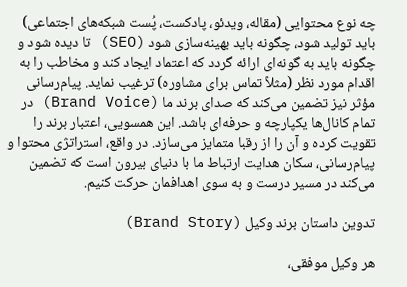چه نوع محتوایی (مقاله، ویدئو، پادکست، پُست شبکه‌های اجتماعی) باید تولید شود، چگونه باید بهینه‌سازی شود (SEO) تا دیده شود و چگونه باید به گونه‌ای ارائه گردد که اعتماد ایجاد کند و مخاطب را به اقدام مورد نظر (مثلاً تماس برای مشاوره) ترغیب نماید. پیام‌رسانی مؤثر نیز تضمین می‌کند که صدای برند ما (Brand Voice) در تمام کانال‌ها یکپارچه و حرفه‌ای باشد. این همسویی، اعتبار برند را تقویت کرده و آن را از رقبا متمایز می‌سازد. در واقع، استراتژی محتوا و پیام‌رسانی، سکان هدایت ارتباط ما با دنیای بیرون است که تضمین می‌کند در مسیر درست و به سوی اهدافمان حرکت کنیم.

تدوین داستان برند وکیل (Brand Story)

هر وکیل موفقی،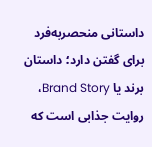داستانی منحصربه‌فرد برای گفتن دارد؛ داستان برند یا Brand Story، روایت جذابی است که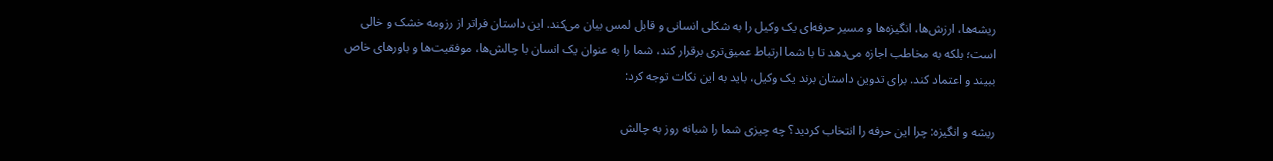ریشه‌ها، ارزش‌ها، انگیزه‌ها و مسیر حرفه‌ای یک وکیل را به شکلی انسانی و قابل لمس بیان می‌کند. این داستان فراتر از رزومه خشک و خالی است؛ بلکه به مخاطب اجازه می‌دهد تا با شما ارتباط عمیق‌تری برقرار کند، شما را به عنوان یک انسان با چالش‌ها، موفقیت‌ها و باورهای خاص ببیند و اعتماد کند. برای تدوین داستان برند یک وکیل، باید به این نکات توجه کرد:

ریشه و انگیزه: چرا این حرفه را انتخاب کردید؟ چه چیزی شما را شبانه روز به چالش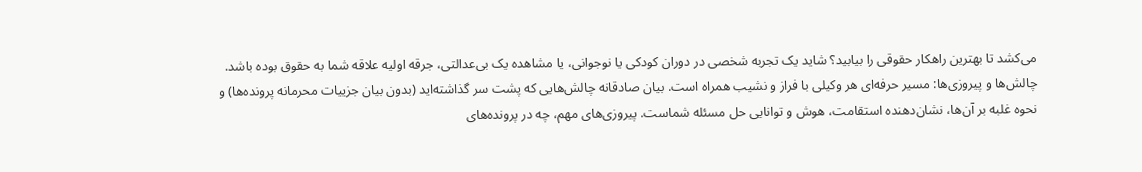می‌کشد تا بهترین راهکار حقوقی را بیابید؟ شاید یک تجربه شخصی در دوران کودکی یا نوجوانی، یا مشاهده یک بی‌عدالتی، جرقه اولیه علاقه شما به حقوق بوده باشد. چالش‌ها و پیروزی‌ها: مسیر حرفه‌ای هر وکیلی با فراز و نشیب همراه است. بیان صادقانه چالش‌هایی که پشت سر گذاشته‌اید (بدون بیان جزییات محرمانه پرونده‌ها) و نحوه غلبه بر آن‌ها، نشان‌دهنده استقامت، هوش و توانایی حل مسئله شماست. پیروزی‌های مهم، چه در پرونده‌های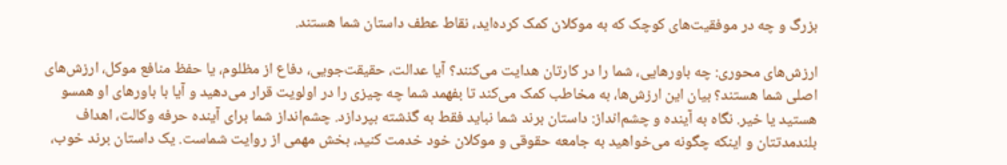بزرگ و چه در موفقیت‌های کوچک که به موکلان کمک کرده‌اید، نقاط عطف داستان شما هستند.

ارزش‌های محوری: چه باورهایی، شما را در کارتان هدایت می‌کنند؟ آیا عدالت، حقیقت‌جویی، دفاع از مظلوم، یا حفظ منافع موکل، ارزش‌های اصلی شما هستند؟ بیان این ارزش‌ها، به مخاطب کمک می‌کند تا بفهمد شما چه چیزی را در اولویت قرار می‌دهید و آیا با باورهای او همسو هستید یا خیر. نگاه به آینده و چشم‌انداز: داستان برند شما نباید فقط به گذشته بپردازد. چشم‌انداز شما برای آینده حرفه وکالت، اهداف بلندمدتتان و اینکه چگونه می‌خواهید به جامعه حقوقی و موکلان خود خدمت کنید، بخش مهمی از روایت شماست. یک داستان برند خوب،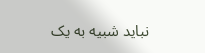نباید شبیه به یک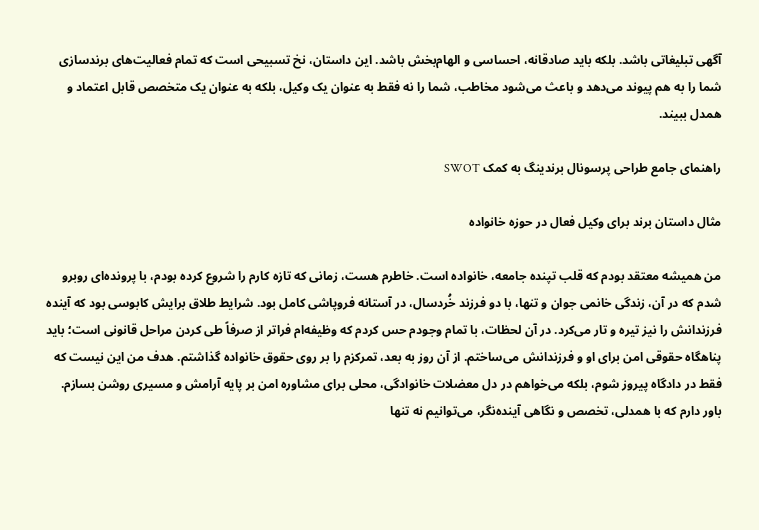آگهی تبلیغاتی باشد. بلکه باید صادقانه، احساسی و الهام‌بخش باشد. این داستان، نخ تسبیحی است که تمام فعالیت‌های برندسازی شما را به هم پیوند می‌دهد و باعث می‌شود مخاطب، شما را نه فقط به عنوان یک وکیل، بلکه به عنوان یک متخصص قابل اعتماد و همدل ببیند.

راهنمای جامع طراحی پرسونال برندینگ به کمک SWOT

مثال داستان برند برای وکیل فعال در حوزه خانواده

من همیشه معتقد بودم که قلب تپنده جامعه، خانواده است. خاطرم هست، زمانی که تازه کارم را شروع کرده بودم، با پرونده‌ای روبرو شدم که در آن، زندگی خانمی جوان و تنها، با دو فرزند خُردسال، در آستانه فروپاشی کامل بود. شرایط طلاق برایش کابوسی بود که آینده فرزندانش را نیز تیره و تار می‌کرد. در آن لحظات، با تمام وجودم حس کردم که وظیفه‌ام فراتر از صرفاً طی کردن مراحل قانونی است؛ باید پناهگاه حقوقی امن برای او و فرزندانش می‌ساختم. از آن روز به بعد، تمرکزم را بر روی حقوق خانواده گذاشتم. هدف من این نیست که فقط در دادگاه پیروز شوم، بلکه می‌خواهم در دل معضلات خانوادگی، محلی برای مشاوره امن بر پایه آرامش و مسیری روشن بسازم. باور دارم که با همدلی، تخصص و نگاهی آینده‌نگر، می‌توانیم نه تنها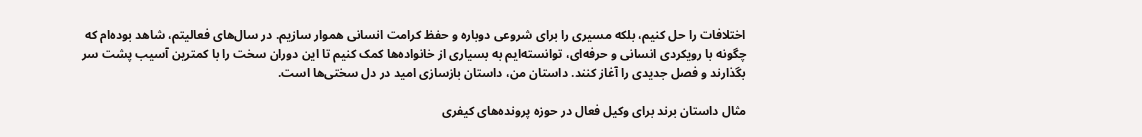اختلافات را حل کنیم، بلکه مسیری را برای شروعی دوباره و حفظ کرامت انسانی هموار سازیم. در سال‌های فعالیتم، شاهد بوده‌ام که چگونه با رویکردی انسانی و حرفه‌ای، توانسته‌ایم به بسیاری از خانواده‌ها کمک کنیم تا این دوران سخت را با کمترین آسیب پشت سر بگذارند و فصل جدیدی را آغاز کنند. داستان من، داستان بازسازی امید در دل سختی‌ها است.

مثال داستان برند برای وکیل فعال در حوزه پرونده‌های کیفری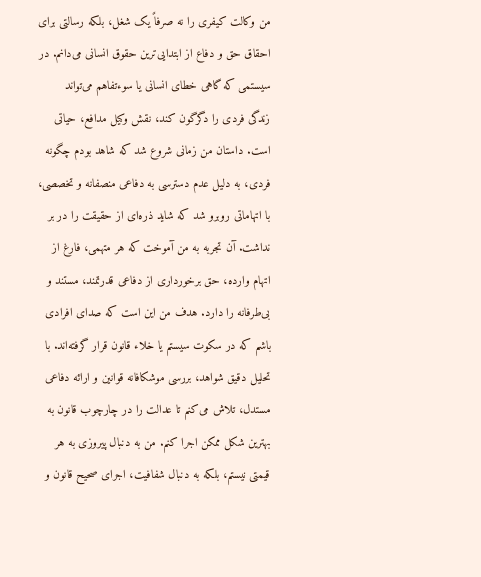من وکالت کیفری را نه صرفاً یک شغل، بلکه رسالتی برای احقاق حق و دفاع از ابتدایی‌ترین حقوق انسانی می‌دانم. در سیستمی که گاهی خطای انسانی یا سوءتفاهم می‌تواند زندگی فردی را دگرگون کند، نقش وکیل مدافع، حیاتی است. داستان من زمانی شروع شد که شاهد بودم چگونه فردی، به دلیل عدم دسترسی به دفاعی منصفانه و تخصصی، با اتهاماتی روبرو شد که شاید ذره‌ای از حقیقت را در بر نداشت. آن تجربه به من آموخت که هر متهمی، فارغ از اتهام وارده، حق برخورداری از دفاعی قدرتمند، مستند و بی‌طرفانه را دارد. هدف من این است که صدای افرادی باشم که در سکوت سیستم یا خلاء قانون قرار گرفته‌اند. با تحلیل دقیق شواهد، بررسی موشکافانه قوانین و ارائه دفاعی مستدل، تلاش می‌کنم تا عدالت را در چارچوب قانون به بهترین شکل ممکن اجرا کنم. من به دنبال پیروزی به هر قیمتی نیستم، بلکه به دنبال شفافیت، اجرای صحیح قانون و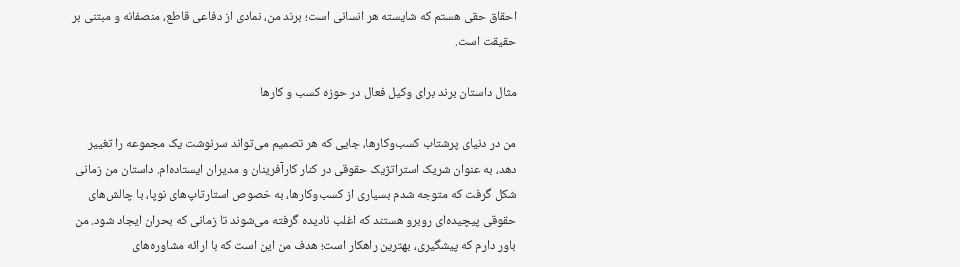احقاق حقی هستم که شایسته هر انسانی است؛ برند من، نمادی از دفاعی قاطع، منصفانه و مبتنی بر حقیقت است.

مثال داستان برند برای وکیل فعال در حوزه کسب و کارها

من در دنیای پرشتاب کسب‌وکارها، جایی که هر تصمیم می‌تواند سرنوشت یک مجموعه را تغییر دهد، به عنوان شریک استراتژیک حقوقی در کنار کارآفرینان و مدیران ایستاده‌ام. داستان من زمانی شکل گرفت که متوجه شدم بسیاری از کسب‌وکارها، به خصوص استارتاپ‌های نوپا، با چالش‌های حقوقی پیچیده‌ای روبرو هستند که اغلب نادیده گرفته می‌شوند تا زمانی که بحران ایجاد شود. من باور دارم که پیشگیری، بهترین راهکار است؛ هدف من این است که با ارائه مشاوره‌های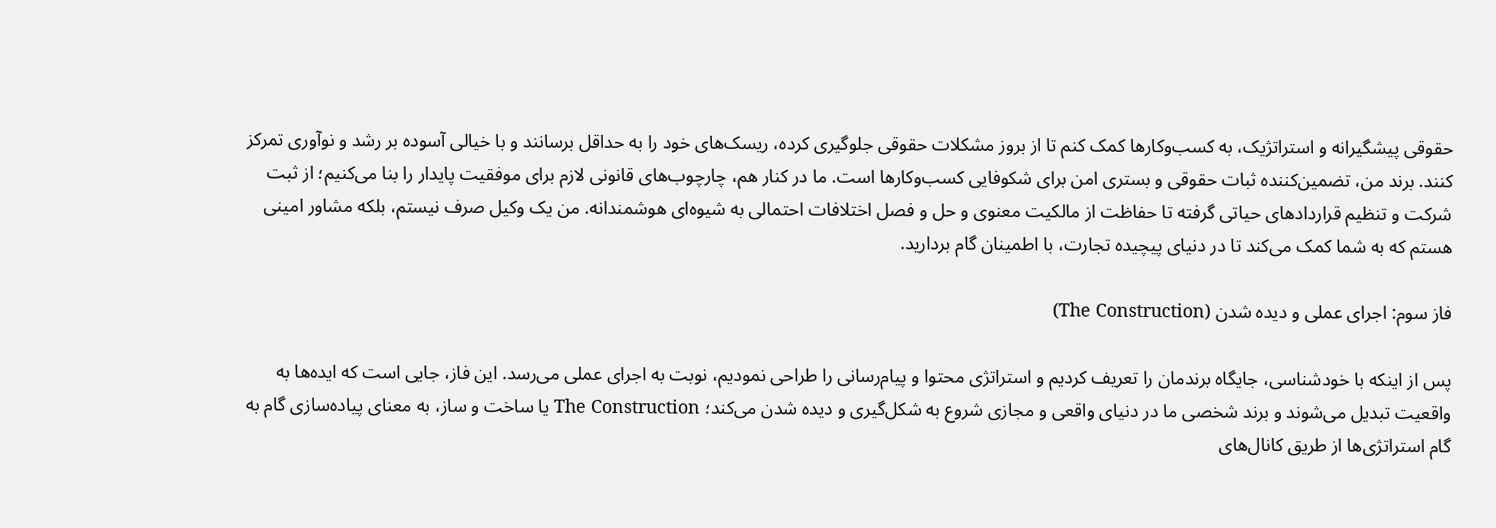حقوقی پیشگیرانه و استراتژیک، به کسب‌وکارها کمک کنم تا از بروز مشکلات حقوقی جلوگیری کرده، ریسک‌های خود را به حداقل برسانند و با خیالی آسوده بر رشد و نوآوری تمرکز کنند. برند من، تضمین‌کننده ثبات حقوقی و بستری امن برای شکوفایی کسب‌وکارها است. ما در کنار هم، چارچوب‌های قانونی لازم برای موفقیت پایدار را بنا می‌کنیم؛ از ثبت شرکت و تنظیم قراردادهای حیاتی گرفته تا حفاظت از مالکیت معنوی و حل و فصل اختلافات احتمالی به شیوه‌ای هوشمندانه. من یک وکیل صرف نیستم، بلکه مشاور امینی هستم که به شما کمک می‌کند تا در دنیای پیچیده تجارت، با اطمینان گام بردارید.

فاز سوم: اجرای عملی و دیده شدن (The Construction)

پس از اینکه با خودشناسی، جایگاه برندمان را تعریف کردیم و استراتژی محتوا و پیام‌رسانی را طراحی نمودیم، نوبت به اجرای عملی می‌رسد. این فاز، جایی است که ایده‌ها به واقعیت تبدیل می‌شوند و برند شخصی ما در دنیای واقعی و مجازی شروع به شکل‌گیری و دیده شدن می‌کند؛ The Construction یا ساخت و ساز، به معنای پیاده‌سازی گام به گام استراتژی‌ها از طریق کانال‌های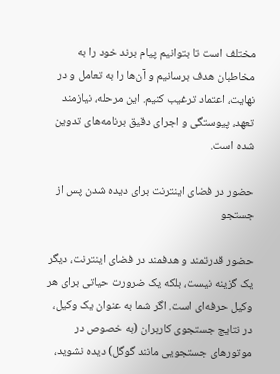مختلف است تا بتوانیم پیام برند خود را به مخاطبان هدف برسانیم و آن‌ها را به تعامل و در نهایت، اعتماد ترغیب کنیم. این مرحله، نیازمند تعهد، پیوستگی و اجرای دقیق برنامه‌های تدوین شده است.

حضور در فضای اینترنت برای دیده شدن پس از جستجو

حضور قدرتمند و هدفمند در فضای اینترنت، دیگر یک گزینه نیست، بلکه یک ضرورت حیاتی برای هر وکیل حرفه‌ای است. اگر شما به عنوان یک وکیل، در نتایج جستجوی کاربران (به خصوص در موتورهای جستجویی مانند گوگل) دیده نشوید،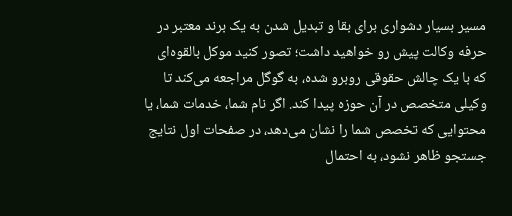مسیر بسیار دشواری برای بقا و تبدیل شدن به یک برند معتبر در حرفه وکالت پیش رو خواهید داشت؛ تصور کنید موکل بالقوه‌ای که با یک چالش حقوقی روبرو شده، به گوگل مراجعه می‌کند تا وکیلی متخصص در آن حوزه پیدا کند. اگر نام شما، خدمات شما، یا محتوایی که تخصص شما را نشان می‌دهد، در صفحات اول نتایج جستجو ظاهر نشود، به احتمال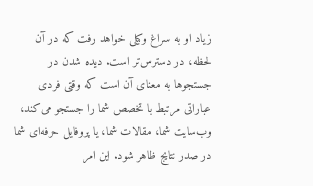زیاد او به سراغ وکیلی خواهد رفت که در آن لحظه، در دسترس‌تر است. دیده شدن در جستجوها به معنای آن است که وقتی فردی عباراتی مرتبط با تخصص شما را جستجو می‌کند، وب‌سایت شما، مقالات شما، یا پروفایل حرفه‌ای شما در صدر نتایج ظاهر شود. این امر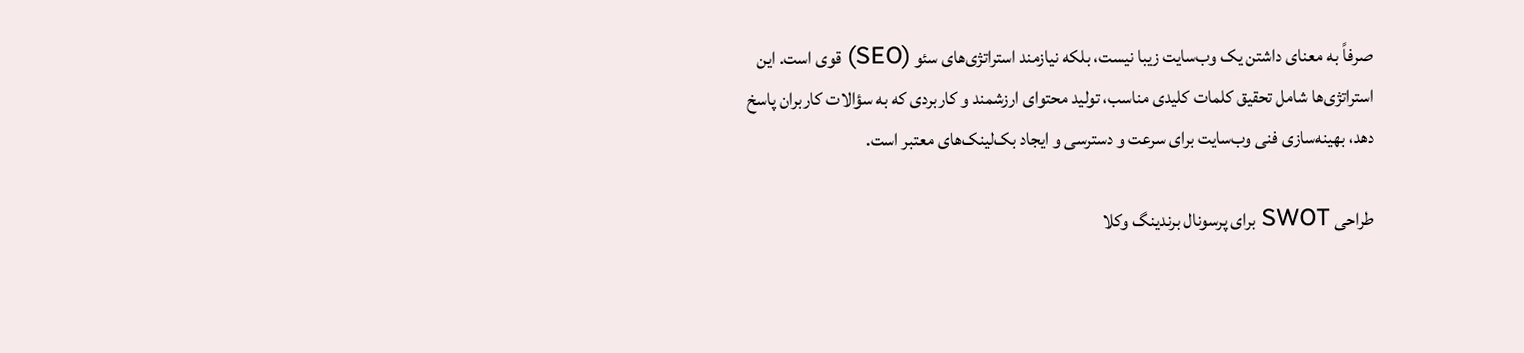صرفاً به معنای داشتن یک وب‌سایت زیبا نیست، بلکه نیازمند استراتژی‌های سئو (SEO) قوی است. این استراتژی‌ها شامل تحقیق کلمات کلیدی مناسب، تولید محتوای ارزشمند و کاربردی که به سؤالات کاربران پاسخ دهد، بهینه‌سازی فنی وب‌سایت برای سرعت و دسترسی و ایجاد بک‌لینک‌های معتبر است.

طراحی SWOT برای پرسونال برندینگ وکلا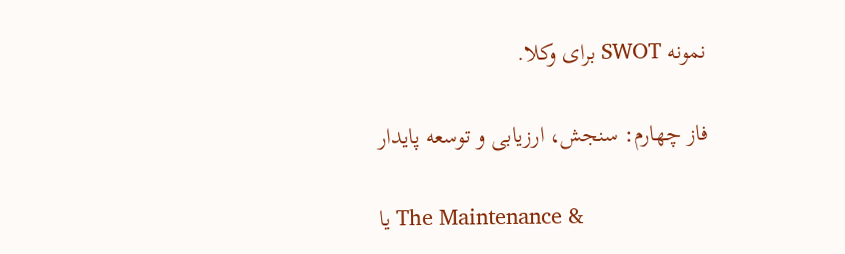نمونه SWOT برای وکلا.

فاز چهارم: سنجش، ارزیابی و توسعه پایدار

یا The Maintenance &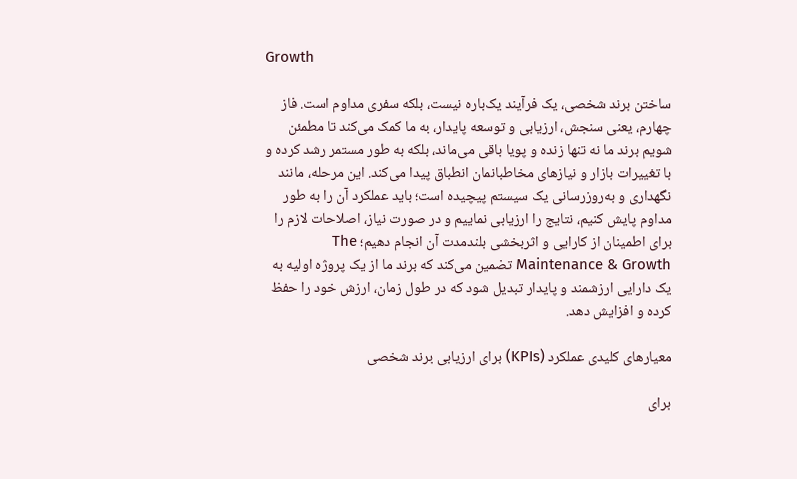Growth

ساختن برند شخصی، یک فرآیند یک‌باره نیست، بلکه سفری مداوم است. فاز چهارم، یعنی سنجش، ارزیابی و توسعه پایدار، به ما کمک می‌کند تا مطمئن شویم برند ما نه تنها زنده و پویا باقی می‌ماند، بلکه به طور مستمر رشد کرده و با تغییرات بازار و نیازهای مخاطبانمان انطباق پیدا می‌کند. این مرحله، مانند نگهداری و به‌روزرسانی یک سیستم پیچیده است؛ باید عملکرد آن را به طور مداوم پایش کنیم، نتایج را ارزیابی نماییم و در صورت نیاز، اصلاحات لازم را برای اطمینان از کارایی و اثربخشی بلندمدت آن انجام دهیم؛ The Maintenance & Growth تضمین می‌کند که برند ما از یک پروژه اولیه به یک دارایی ارزشمند و پایدار تبدیل شود که در طول زمان، ارزش خود را حفظ کرده و افزایش دهد.

معیارهای کلیدی عملکرد (KPIs) برای ارزیابی برند شخصی

برای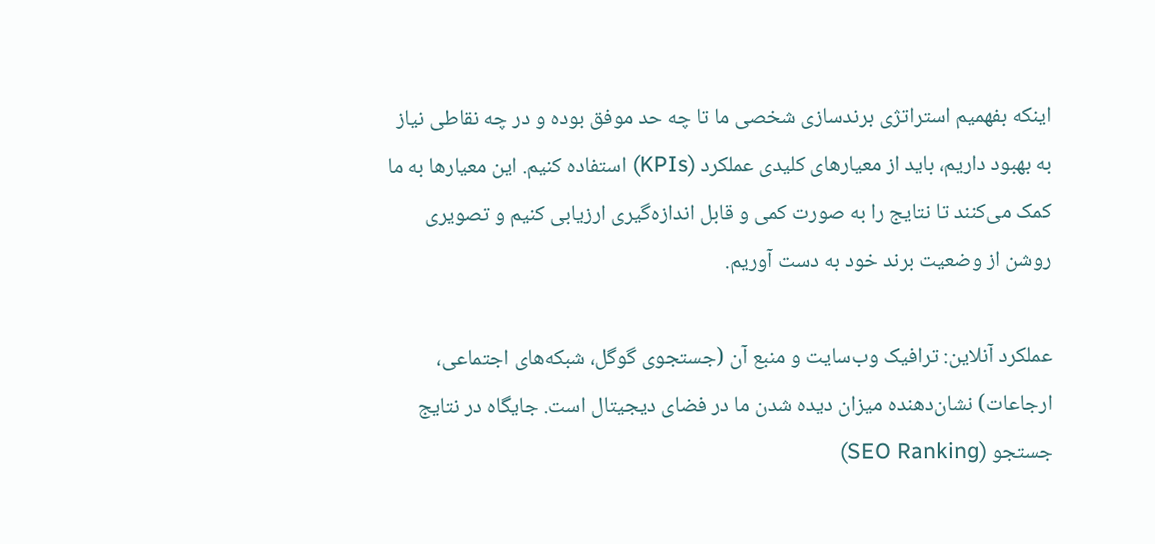اینکه بفهمیم استراتژی برندسازی شخصی ما تا چه حد موفق بوده و در چه نقاطی نیاز به بهبود داریم، باید از معیارهای کلیدی عملکرد (KPIs) استفاده کنیم. این معیارها به ما کمک می‌کنند تا نتایج را به صورت کمی و قابل اندازه‌گیری ارزیابی کنیم و تصویری روشن از وضعیت برند خود به دست آوریم.

عملکرد آنلاین: ترافیک وب‌سایت و منبع آن (جستجوی گوگل، شبکه‌های اجتماعی، ارجاعات) نشان‌دهنده میزان دیده شدن ما در فضای دیجیتال است. جایگاه در نتایج جستجو (SEO Ranking)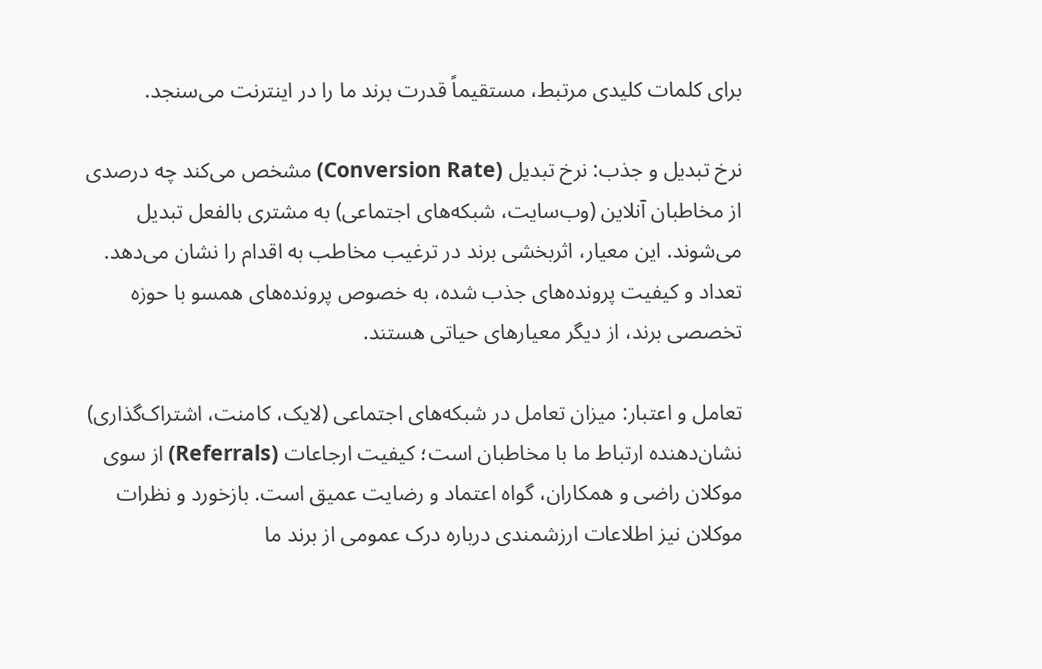برای کلمات کلیدی مرتبط، مستقیماً قدرت برند ما را در اینترنت می‌سنجد.

نرخ تبدیل و جذب: نرخ تبدیل (Conversion Rate) مشخص می‌کند چه درصدی از مخاطبان آنلاین (وب‌سایت، شبکه‌های اجتماعی) به مشتری بالفعل تبدیل می‌شوند. این معیار، اثربخشی برند در ترغیب مخاطب به اقدام را نشان می‌دهد. تعداد و کیفیت پرونده‌های جذب شده، به خصوص پرونده‌های همسو با حوزه تخصصی برند، از دیگر معیارهای حیاتی هستند.

تعامل و اعتبار: میزان تعامل در شبکه‌های اجتماعی (لایک، کامنت، اشتراک‌گذاری) نشان‌دهنده ارتباط ما با مخاطبان است؛ کیفیت ارجاعات (Referrals) از سوی موکلان راضی و همکاران، گواه اعتماد و رضایت عمیق است. بازخورد و نظرات موکلان نیز اطلاعات ارزشمندی درباره درک عمومی از برند ما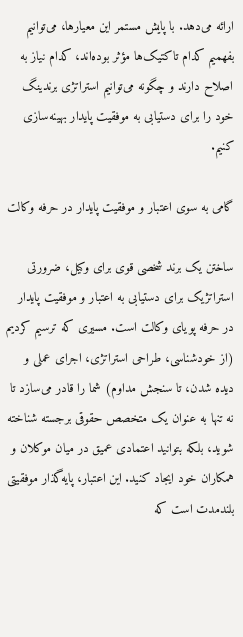ارائه می‌دهد. با پایش مستمر این معیارها، می‌توانیم بفهمیم کدام تاکتیک‌ها مؤثر بوده‌اند، کدام نیاز به اصلاح دارند و چگونه می‌توانیم استراتژی برندینگ خود را برای دستیابی به موفقیت پایدار بهینه‌سازی کنیم.

گامی به سوی اعتبار و موفقیت پایدار در حرفه وکالت

ساختن یک برند شخصی قوی برای وکیل، ضرورتی استراتژیک برای دستیابی به اعتبار و موفقیت پایدار در حرفه پویای وکالت است. مسیری که ترسیم کردیم (از خودشناسی، طراحی استراتژی، اجرای عملی و دیده شدن، تا سنجش مداوم) شما را قادر می‌سازد تا نه تنها به عنوان یک متخصص حقوقی برجسته شناخته شوید، بلکه بتوانید اعتمادی عمیق در میان موکلان و همکاران خود ایجاد کنید. این اعتبار، پایه‌گذار موفقیتی بلندمدت است که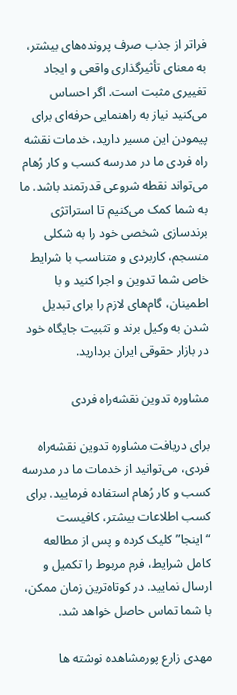فراتر از جذب صرف پرونده‌های بیشتر، به معنای تأثیرگذاری واقعی و ایجاد تغییری مثبت است. اگر احساس می‌کنید نیاز به راهنمایی حرفه‌ای برای پیمودن این مسیر دارید، خدمات نقشه راه فردی ما در مدرسه کسب و کار رُهام می‌تواند نقطه شروعی قدرتمند باشد. ما به شما کمک می‌کنیم تا استراتژی برندسازی شخصی خود را به شکلی منسجم، کاربردی و متناسب با شرایط خاص شما تدوین و اجرا کنید و با اطمینان، گام‌های لازم را برای تبدیل شدن به وکیل برند و تثبیت جایگاه خود در بازار حقوقی ایران بردارید.

مشاوره تدوین نقشه‌راه فردی

برای دریافت مشاوره تدوین نقشه‌راه فردی، می‌توانید از خدمات ما در مدرسه کسب و کار رُهام استفاده فرمایید. برای کسب اطلاعات بیشتر، کافیست “اینجا” کلیک کرده و پس از مطالعه کامل شرایط، فرم مربوط را تکمیل و ارسال نمایید. در کوتاه‌ترین زمان ممکن، با شما تماس حاصل خواهد شد.

مهدی زارع پورمشاهده نوشته ها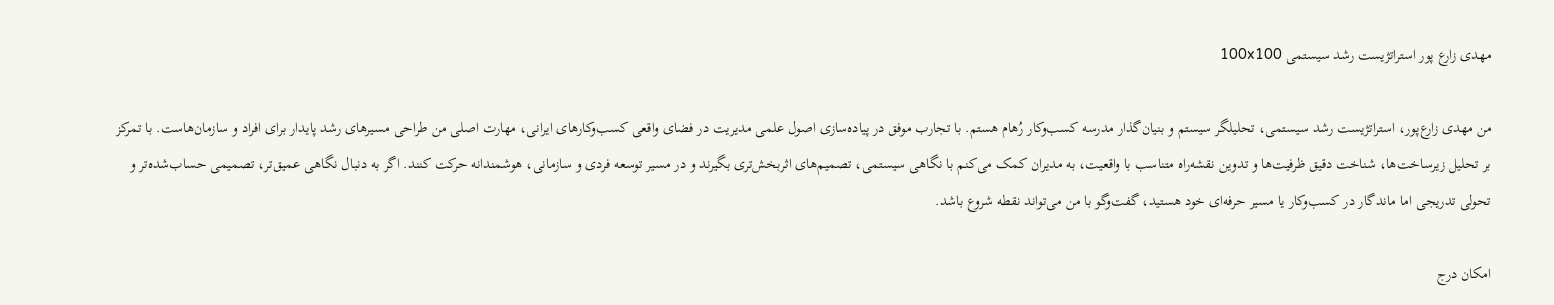مهدی زارع پور استراتژیست رشد سیستمی 100x100

من مهدی زارع‌پور، استراتژیست رشد سیستمی، تحلیلگر سیستم و بنیان‌گذار مدرسه کسب‌وکار رُهام هستم. با تجارب موفق در پیاده‌سازی اصول علمی مدیریت در فضای واقعی کسب‌وکارهای ایرانی، مهارت اصلی من طراحی مسیرهای رشد پایدار برای افراد و سازمان‌هاست. با تمرکز بر تحلیل زیرساخت‌ها، شناخت دقیق ظرفیت‌ها و تدوین نقشه‌راه متناسب با واقعیت، به مدیران کمک می‌کنم با نگاهی سیستمی، تصمیم‌های اثربخش‌تری بگیرند و در مسیر توسعه فردی و سازمانی، هوشمندانه حرکت کنند. اگر به دنبال نگاهی عمیق‌تر، تصمیمی حساب‌شده‌تر و تحولی تدریجی اما ماندگار در کسب‌وکار یا مسیر حرفه‌ای خود هستید، گفت‌وگو با من می‌تواند نقطه شروع باشد.

امکان درج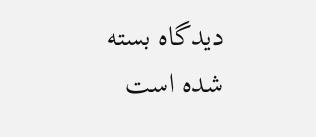دیدگاه بسته شده است